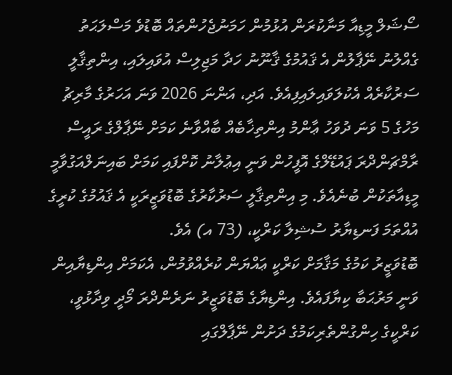ސޯޝަލް މީޑިއާ މަނާކުރަން އުޅުމުން ހަމަނުޖެހުންތައް ބޮޑުވެ މަސްލަޙަތު ގެއްލުނު ނޭޕާލުން އެ ޤައުމުގެ ޤާނޫނު ހަދާ މަޖިލިސް އުވައިލައި، އިންތިޤާލީ ސަރުކާރެއް އެކުލަވައިލައިފިއެވެ. އަދި، އަންނަ 2026 ވަނަ އަހަރުގެ މާރިޗު މަހުގެ 5 ވަނަ ދުވަހު ޢާންމު އިންތިޚާބެއް ބާއްވާނެ ކަމަށް ނޭޕާލްގެ ރައީސް ރާމްޗަންދްރަ ޕައުޑޭލްގެ އޮފީހުން ވަނީ އިޢުލާނު ކޮށްފައި ކަމަށް ބައިނަލްއަގުވާމީ މީޑިއާތަކުން ބުނެއެވެ. މި އިންތިޤާލީ ސަރުކާރުގެ ބޮޑުވަޒީރަކީ އެ ޤައުމުގެ ކުރީގެ އުއްތަމަ ފަނޑިޔާރު ސުޝިލާ ކަރްކީ، (73 އ) އެވެ.
ބޮޑުވަޒީރު ކަމުގެ މަޤާމަށް ކަރްކީ ޢައްޔަން ކުރެއްވުމުން، އެކަމަށް އިންޑިޔާއިން ވަނީ މަރުޙަބާ ކިޔާފައެވެ. އިންޑިޔާގެ ބޮޑުވަޒީރު ނަރެންދްރަ މޯދީ ވިދާޅުވީ، ކަރްކީގެ ހިންގުންތެރިކަމުގެ ދަށުން ނޭޕާލްގައި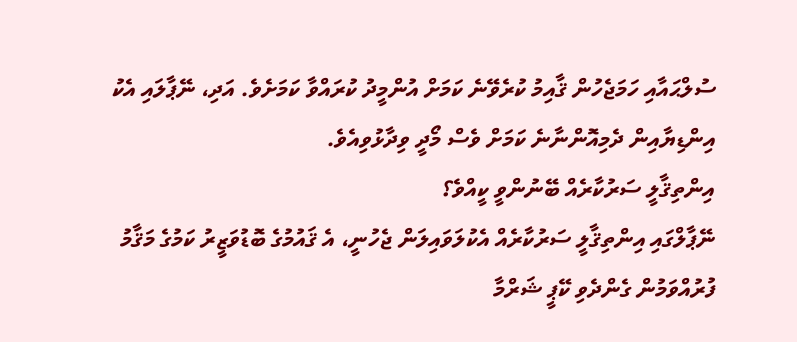ސުލްޙައާއި ހަމަޖެހުން ޤާއިމު ކުރެވޭނެ ކަމަށް އުންމީދު ކުރައްވާ ކަމަށެވެ. އަދި، ނޭޕާލައި އެކު އިންޑިޔާއިން ދެމިއޮންނާނެ ކަމަށް ވެސް މޯދީ ވިދާޅުވިއެވެ.
އިންތިޤާލީ ސަރުކާރެއް ބޭނުންވީ ކީއްވެ؟
ނޭޕާލްގައި އިންތިޤާލީ ސަރުކާރެއް އެކުލަވައިލަން ޖެހުނީ، އެ ޤައުމުގެ ބޮޑުވަޒީރު ކަމުގެ މަޤާމު ފުރުއްވަމުން ގެންދެވި ކޭޕީ ޝަރްމާ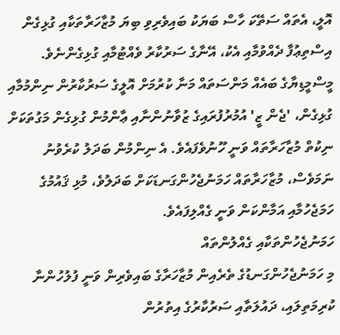އޮލީ، އެތައް ސަތޭކަ ހާސް ބަޔަކު ބައިވެރިވި ބިޔަ މުޒާހަރާތަކާއި ގުޅިގެން އިސްތިޢުފާ ދެއްވުމާއި އެކު، އޭނާގެ ސަރުކާރު ވެއްޓުމާއި ގުޅިގެންނެވެ. މީސްމީޑިޔާގެ ބައެއް މަންސަތައް މަނާ ކުރުމަށް އޮލީގެ ސަރުކާރުން ނިންމުމާއި ގުޅިގެން، 'ޖެން ޒީ' އުމުރުފުރައިގެ ޒުވާނުންނާއި ޢާންމުން ގުޅިގެން މަގުތަކަށް ނިކުތް މުޒާހަރާތައް ވަނީ ހޫނުވެފައެވެ. އެ ނިންމުން ބަދަލު ކުރެވުނު ނަމަވެސް، މުޒާހަރާތައް ހަމަނުޖެހުންގަނޑަކަށް ބަދަލުވެ، މުޅި ޤައުމުގެ ހަމަޖެހުމާއި އަމާންކަން ވަނީ ގެއްލިފައެވެ.
ހަމަނުޖެހުންތަކާއި ގެއްލުންތައް
މި ހަމަނުޖެހުންގަނޑުގެ ތެރެއިން މުޒާހަރާގެ ބައިވެރިން ވަނީ ފުލުހުންނާ ކުރިމަތިލައި، ދައުލަތާއި ސަރުކާރުގެ އިތުރުން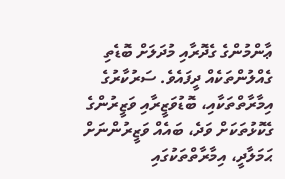ޢާންމުންގެ ގެދޮރާއި މުދަލަށް ބޮޑެތި ގެއްލުންތަކެއް ދީފައެވެ. ސަރުކާރުގެ އިމާރާތްތަކާއި، ބޮޑުވަޒީރާއި ވަޒީރުންގެ ގެކޮޅުތަކަށް ވަދެ، ބައެއް ވަޒީރުންނަށް ޙަމަލާދީ، އިމާރާތްތަކުގައި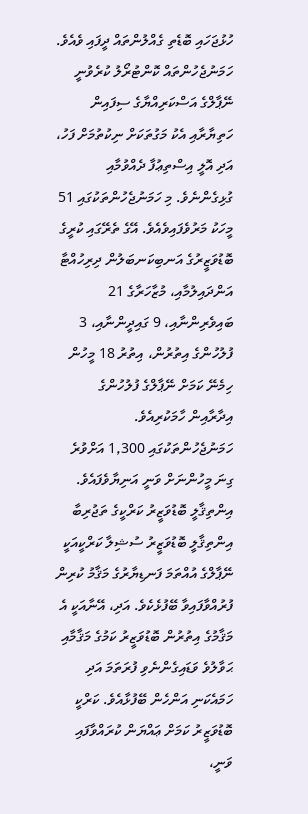ހުޅުޖަހައި ބޮޑެތި ގެއްލުންތައް ދީފައި ވެއެވެ. ހަމަނުޖެހުންތައް ކޮންޓުރޯލު ކުރެވުނީ ނޭޕާލްގެ އަސްކަރިއްޔާގެ ސިފައިން ހަތިޔާރާއި އެކު މަގުތަކަށް ނިކުތުމަށް ފަހު، އަދި އޮލީ އިސްތިޢުފާ ދެއްވުމާއި ގުޅިގެންނެވެ. މި ހަމަނުޖެހުންތަކުގައި 51 މީހަކު މަރުވެފައިވެއެވެ. އޭގެ ތެރޭގައި ކުރީގެ ބޮޑުވަޒީރުގެ އަނބިކަނބަލުން ދިރިހުއްޓާ އަންދައިލުމާއި، މުޒާހަރާގެ 21 ބައިވެރިންނާއި، 9 ގައިދީންނާއި، 3 ފުލުހުންގެ އިތުރުން، އިތުރު 18 މީހުން ހިމެނޭ ކަމަށް ނޭޕާލްގެ ފުލުހުންގެ އިދާރާއިން ހާމަކުރިއެވެ. ހަމަނުޖެހުންތަކުގައި 1,300 އަށްވުރެ ގިނަ މީހުންނަށް ވަނީ އަނިޔާވެފައެވެ.
އިންތިޤާލީ ބޮޑުވަޒީރު ކަރްކީގެ ތަޖުރިބާ
އިންތިޤާލީ ބޮޑުވަޒީރު ސުޝިލާ ކަރްކީއަކީ ނޭޕާލްގެ އުއްތަމަ ފަނޑިޔާރުގެ މަޤާމު ކުރިން ފުރުއްވާފައިވާ ބޭފުޅެކެވެ. އަދި، އޭނާއަކީ އެ މަޤާމުގެ އިތުރުން ބޮޑުވަޒީރު ކަމުގެ މަޤާމާއި ޙަވާލުވެ ވަޑައިގެންނެވި ފުރަތަމަ އަދި ހަމައެކަނި އަންހެން ބޭފުޅާއެވެ. ކަރްކީ ބޮޑުވަޒީރު ކަމަށް ޢައްޔަން ކުރައްވާފައި ވަނީ،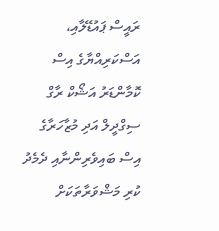ރައީސް ޕައުޑޭލާއި، އަސްކަރިއްޔާގެ އިސް ކޮމާންޑަރު އަޝޯކް ރާގް ސިގްދީލް އަދި މުޒާހަރާގެ އިސް ބައިވެރިންނާއި ދެމެދު ކުރި މަޝްވަރާތަކަށް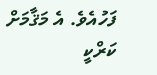ފަހުއެވެ. އެ މަޤާމަށް ކަރްކީ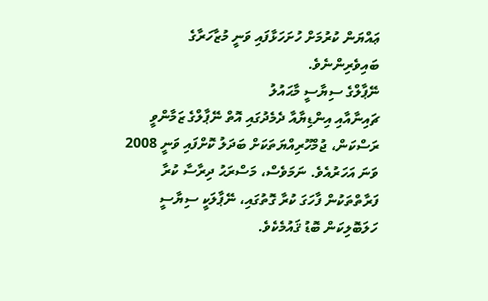ޢައްޔަން ކުރުމަށް ހުށަހަޅާފައި ވަނީ މުޒާހަރާގެ ބައިވެރިންނެވެ.
ނޭޕާލްގެ ސިޔާސީ މާޙައުލު
ޗައިނާއާއި އިންޑިޔާއާ ދެމެދުގައި އޮތް ނޭޕާލްގެ ޒަމާންވީ ރަސްކަން، ޖުމްހޫރިއްޔަތަކަށް ބަދަލު ކޮށްފައި ވަނީ 2008 ވަނަ އަހަރުއެވެ. ނަމަވެސް، މަސްރަޙު ދިރާސާ ކުރާ ފަރާތްތަކުން ފާހަގަ ކުރާ ގޮތުގައި، ނޭޕާލަކީ ސިޔާސީ ހަލަބޮލިކަން ބޮޑު ޤައުމެކެވެ.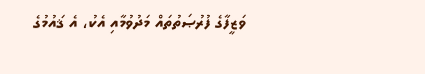ވަޒީފާގެ ފުރުޞަތުތައް މަދުވުމާއި އެކު، އެ ޤައުމުގެ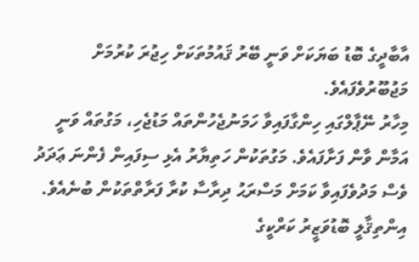އާބާދީގެ ބޮޑު ބަޔަކަށް ވަނީ ބޭރު ޤައުމުތަކަށް ހިޖުރަ ކުރުމަށް މަޖުބޫރުވެފައެވެ.
މިހާރު ނޭޕާލްގައި ހިންގާފައިވާ ހަމަނުޖެހުންތައް މަޑުޖެހި، މަގުތައް ވަނީ އަމާން ވާން ފަށާފައެވެ. މަގުތަކުން ހަތިޔާރު އެޅި ސިފައިން ފެންނަ ޢަދަދު ވެސް މަދުވެފައިވާ ކަމަށް މަސްރަޙު ދިރާސާ ކުރާ ފަރާތްތަކުން ބުނެއެވެ. އިންތިޤާލީ ބޮޑުވަޒީރު ކަރްކީގެ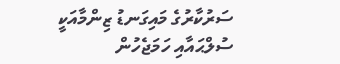ސަރުކާރުގެ މައިގަނޑު ޒިންމާއަކީ ސުލްޙައާއި ހަމަޖެހުން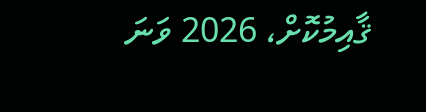ޤާއިމުކޮށް، 2026 ވަނަ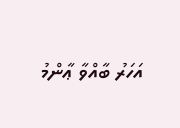އަހަރު ބާއްވާ ޢާންމު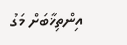އިންތިޚާބަށް މަގު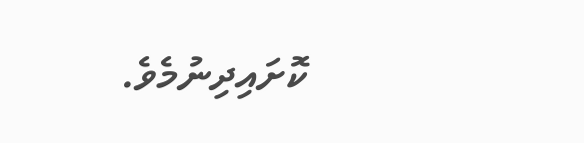ކޮށައިދިނުމެވެ.